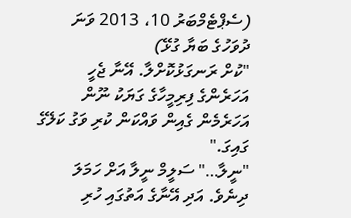(ސެޕްޓެމްބަރު 10، 2013 ވަނަ ދުވަހުގެ ބަޔާ ގުޅޭ)
"ކުށް ރަނގަޅުކޮށްލާ. އޭނާ ޖެހީ އަހަރެންގެ ފިރިމީހާގެ ގަޔަކު ނޫން އަހަރެމެން ގެއިން ވައްކަން ކުރި ވަގު ކަލޭގެ ގައިގަ."
"ނީލާ…" ސަލީމް ނީލާ އަށް ހަމަލަ ދިނެވެ. އަދި އޭނާގެ އަތުގައި ހުރި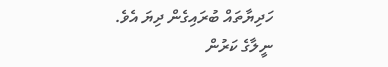ހަދިޔާތައް ބުރައިގެން ދިޔަ އެވެ.
ނީލާގެ ކަރުން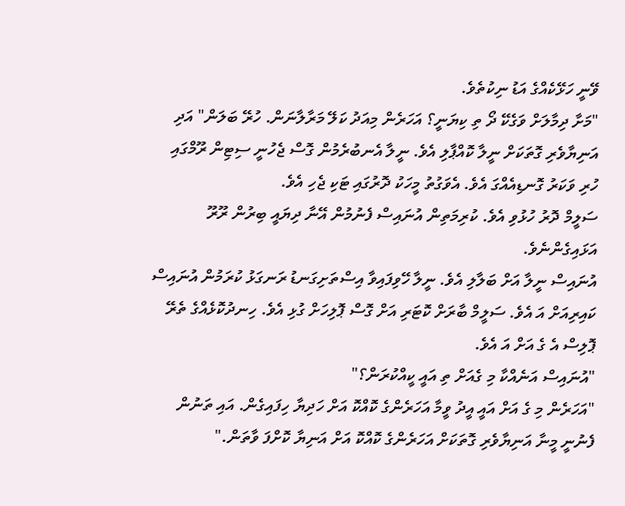ވޭނީ ހަޅޭކެއްގެ އަޑު ނިކުތެވެ.
"މަށާ ދިމާލަށް ވަގެކޭ ދޯ ތި ކިޔަނީ؟ އަހަރެން މިއަދު ކަލޭ މަރާލާނަން. ހުރޭ ބަލަން" އަދި އަނިޔާވެރި ގޮތަކަށް ނީލާ ކޮއްޕާލި އެވެ. ނީލާ އެނބުރެމުން ގޮސް ޖެހުނީ ސިޓިން ރޫމްގައި ހުރި ވަކަރު ގޮނޑިއެއްގަ އެވެ. އެވަގުތު މީހަކު ދޮރުގައި ޓަކި ޖެހި އެވެ.
ސަލީމް ދޮރު ހުޅުވި އެވެ. ކުރިމަތިން އުނައިސް ފެނުމުން އޭނާ ދިޔައީ ބިރުން ރޫރޫ އަޅައިގެންނެވެ.
އުނައިސް ނީލާ އަށް ބަލާލި އެވެ. ނީލާ ހޭވިފައިވާ އިސްތަށިގަނޑު ރަނގަޅު ކުރަމުން އުނައިސް ކައިރިއަށް އަ އެވެ. ސަލީމް ބާރަށް ކޮޓަރި އަށް ގޮސް ޕޮލިހަށް ގުޅި އެވެ. ހިނދުކޮޅެއްގެ ތެރޭ ޕޮލިސް އެ ގެ އަށް އަ އެވެ.
"އުނައިސް އަނެއްކާ މި ގެއަށް ތި އައީ ކީއްކުރަން؟"
"އަހަރެން މި ގެ އަށް އައީ އީދު ވީމާ އަހަރެންގެ ކޮއްކޮ އަށް ހަދިޔާ ހިފައިގެން. އައި ތަނުން ފެނުނީ މީނާ އަނިޔާވެރި ގޮތަކަށް އަހަރެންގެ ކޮއްކޮ އަށް އަނިޔާ ކޮށްފަ ވާތަން."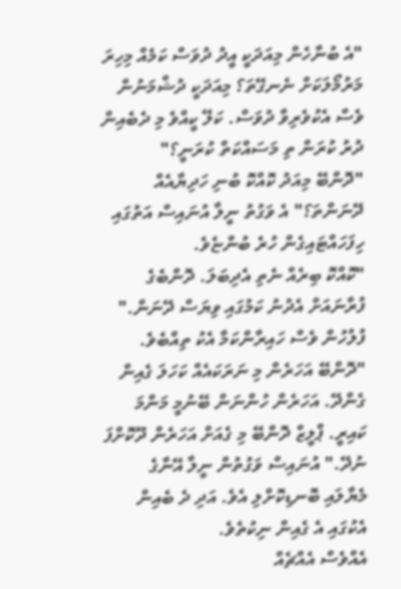"އެ ބުނާހެން މިއަދަކީ އީދު ދުވަސް ކަމެއް މިހިރަ މަރުމޯލަކަށް ނެނގޭތަ؟ މިއަދަކީ ދުޝްމަނުން ވެސް އެކުވެރިވާ ދުވަސް. ކަލޭ ކީއްވެ މި ދެބެއިން ދުރު ކުރަން ތި މަސައްކަތް ކުރަނީ؟"
"ދޮންބޭ މިއަދު ކޮއްކޮ ބުނި ހަދިޔާއެއް ދޭނަންތަ؟" އެ ވަގުތު ނީލާ އުނައިސް އަތުގައި ހިފަހައްޓައިގެން ހުރެ ބުންޏެވެ.
"ކޮއްކޮ ބިރެއް ނެތި އެދިބަލަ. ދޮންބެގެ ފުރާނައަށް އެދުނު ކަމުގައި ވިޔަސް ދޭނަން."
ފުލުހުން ވެސް ހައިރާންކަމާ އެކު ތިއްބެވެ.
"ދޮންބޭ އަހަރެން މި ނަރަކައެއް ކަހަލަ ގެއިން ގެންދޭ. އަހަރެން ހުންނަން ބޭނުމީ މަންމަ ކައިރީ. ޕްލީޒް ދޮންބޭ މި ގެއަށް އަހަރެން ދޫކޮށްފަ ނުދޭ." އުނައިސް ވަގުތުން ނީލާ އޭނާގެ މެޔާލައި ބޮނޑިކޮށްލި އެވެ. އަދި ދެ ބެއިން އެކުގައި އެ ގެއިން ނިކުތެވެ.
އެއްވެސް އެއްޗެއް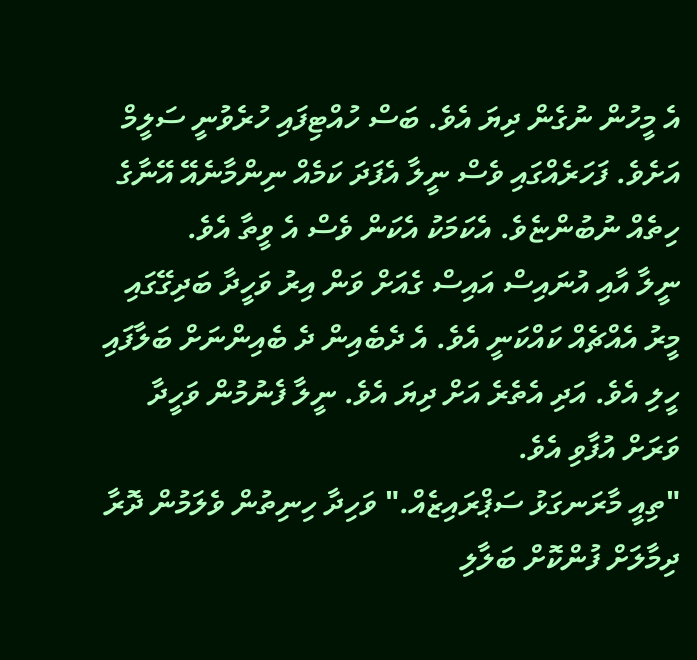އެ މީހުން ނުގެން ދިޔަ އެވެ. ބަސް ހުއްޓިފައި ހުރެވުނީ ސަލީމް އަށެވެ. ފަހަރެއްގައި ވެސް ނީލާ އެފަދަ ކަމެއް ނިންމާނެއޭ އޭނާގެ ހިތެއް ނުބުންޏެވެ. އެކަމަކު އެކަން ވެސް އެ ވީތާ އެވެ.
ނީލާ އާއި އުނައިސް އައިސް ގެއަށް ވަން އިރު ވަހީދާ ބަދިގޭގައި މީރު އެއްޗެއް ކައްކަނީ އެވެ. އެ ދެބެއިން ދެ ބެއިންނަށް ބަލާފައި ހީލި އެވެ. އަދި އެތެރެ އަށް ދިޔަ އެވެ. ނީލާ ފެނުމުން ވަހީދާ ވަރަށް އުފާވި އެވެ.
"ތިއީ މާރަނގަޅު ސަޕްރައިޒެއް." ވަހިދާ ހިނިތުން ވެލަމުން ދޮރާ ދިމާލަށް ފުންކޮށް ބަލާލި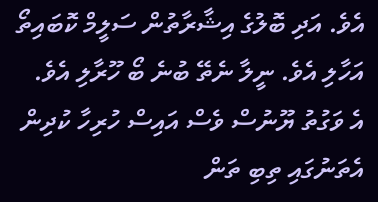އެވެ. އަދި ބޮލުގެ އިޝާރާތުން ސަލީމް ކޮބައިތޯ އަހާލި އެވެ. ނީލާ ނެތޭ ބުނެ ބޯ ހޫރާލި އެވެ. އެ ވަގުތު ޔޫނުސް ވެސް އައިސް ހުރިހާ ކުދިން އެތަނުގައި ތިބި ތަން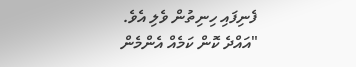ފެނިފައި ހިނިތުން ވެލި އެވެ.
"އައްދެ ކޮން ކަމެއް އެންމެން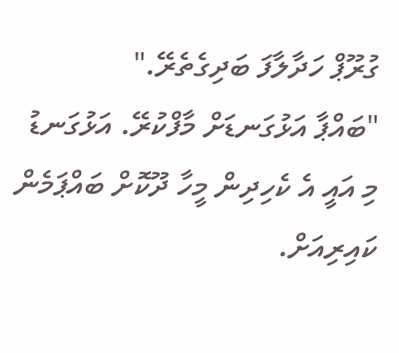ގުރޫޕް ހަދާލާފަ ބަދިގެތެރޭ."
"ބައްޕާ އަޅުގަނޑަށް މާފްކުރޭ. އަޅުގަނޑު މި އައީ އެ ކެހިދިން މީހާ ދޫކޮށް ބައްޕަމެން ކައިރިއަށް.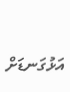އަޅުގަނޑަށް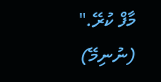މާފް ކުރޭ."
(ނުނިމޭ)